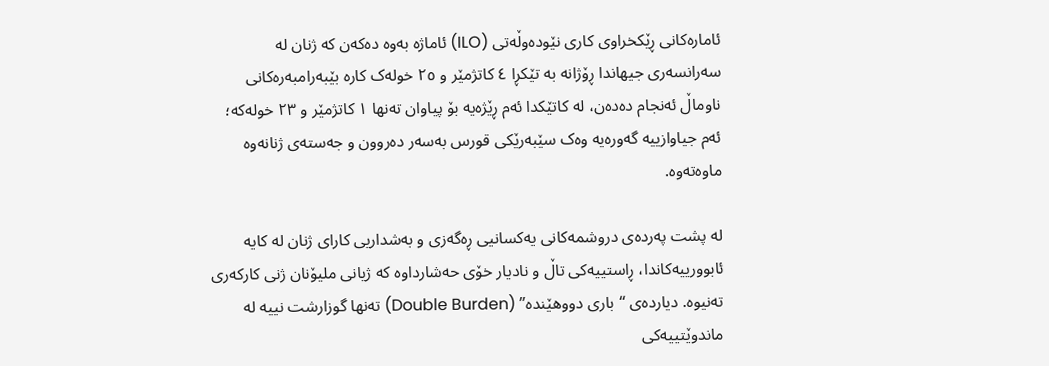ئامارەکانی ڕێکخراوی کارى نێودەوڵەتی (ILO) ئاماژە بەوە دەکەن کە ژنان لە سەرانسەری جیهاندا ڕۆژانە بە تێکڕا ٤ کاتژمێر و ٢٥ خولەک کارە بێبەرامبەرەکانی ناوماڵ ئەنجام دەدەن، لە کاتێکدا ئەم ڕێژەیە بۆ پیاوان تەنها ١ کاتژمێر و ٢٣ خولەکە؛ ئەم جیاوازییە گەورەیە وەک سێبەرێکی قورس بەسەر دەروون و جەستەی ژنانەوە ماوەتەوە.

لە پشت پەردەی دروشمەکانی یەکسانیی ڕەگەزی و بەشداریی کارای ژنان لە کایە ئابوورییەکاندا، ڕاستییەکی تاڵ و نادیار خۆی حەشارداوە کە ژیانی ملیۆنان ژنی کارکەری تەنیوە. دیاردەی “باری دووهێندە” (Double Burden) تەنها گوزارشت نییە لە ماندوێتییەکی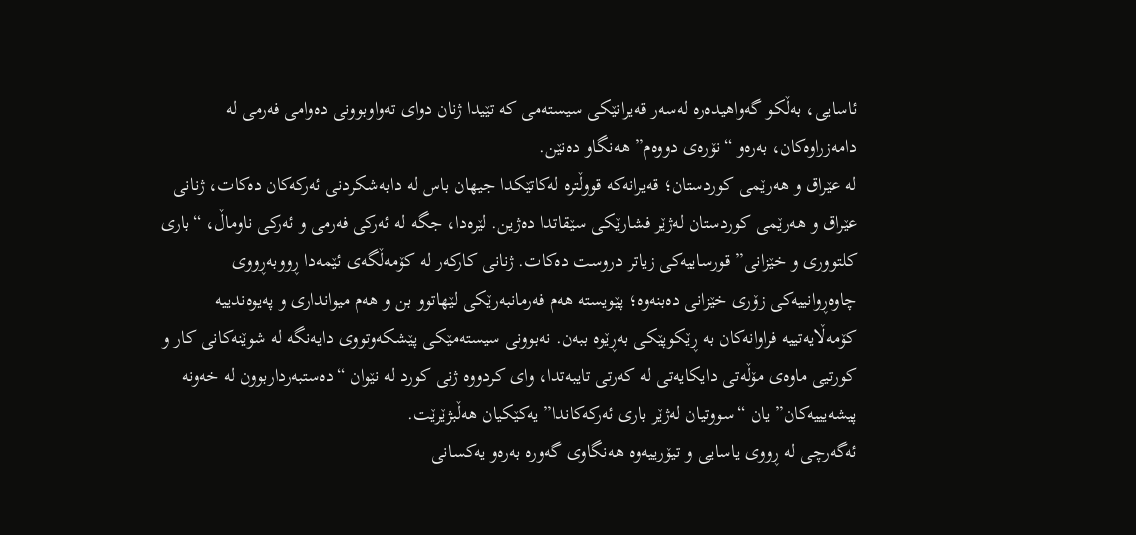ئاسایی، بەڵکو گەواهیدەرە لەسەر قەیرانێکی سیستەمی کە تێیدا ژنان دوای تەواوبوونی دەوامی فەرمی لە دامەزراوەکان، بەرەو “نۆرەی دووەم” هەنگاو دەنێن.
لە عێراق و هەرێمی کوردستان؛ قەیرانەکە قووڵترە لەکاتێکدا جیهان باس لە دابەشکردنی ئەرکەکان دەکات، ژنانی عێراق و هەرێمی کوردستان لەژێر فشارێکی سێقاتدا دەژین. لێرەدا، جگە لە ئەرکی فەرمی و ئەرکی ناوماڵ، “باری کلتووری و خێزانی” قورساییەکی زیاتر دروست دەکات. ژنانی کارکەر لە کۆمەڵگەی ئێمەدا ڕووبەڕووی چاوەڕوانییەکی زۆری خێزانی دەبنەوە؛ پێویستە هەم فەرمانبەرێکی لێهاتوو بن و هەم میوانداری و پەیوەندییە کۆمەڵایەتییە فراوانەکان بە ڕێکوپێکی بەڕێوە ببەن. نەبوونی سیستەمێکی پێشکەوتووی دایەنگە لە شوێنەکانی کار و کورتیی ماوەی مۆڵەتی دایکایەتی لە کەرتی تایبەتدا، وای کردووە ژنی کورد لە نێوان “دەستبەرداربوون لە خەونە پیشەیییەکان” یان “سووتیان لەژێر باری ئەرکەکاندا” یەکێکیان هەڵبژێرێت.
ئەگەرچی لە ڕووی یاسایی و تیۆرییەوە هەنگاوی گەورە بەرەو یەکسانی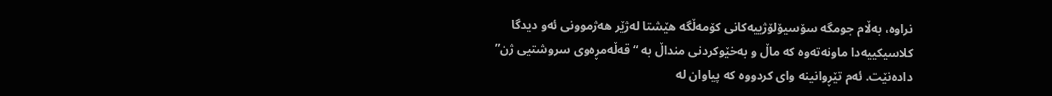نراوە، بەڵام جومگە سۆسیۆلۆژییەکانی کۆمەڵگە هێشتا لەژێر هەژموونی ئەو دیدگا کلاسیکییەدا ماونەتەوە کە ماڵ و بەخێوکردنی منداڵ بە “قەڵەمڕەوی سروشتیی ژن” دادەنێت. ئەم تێڕوانینە وای کردووە کە پیاوان لە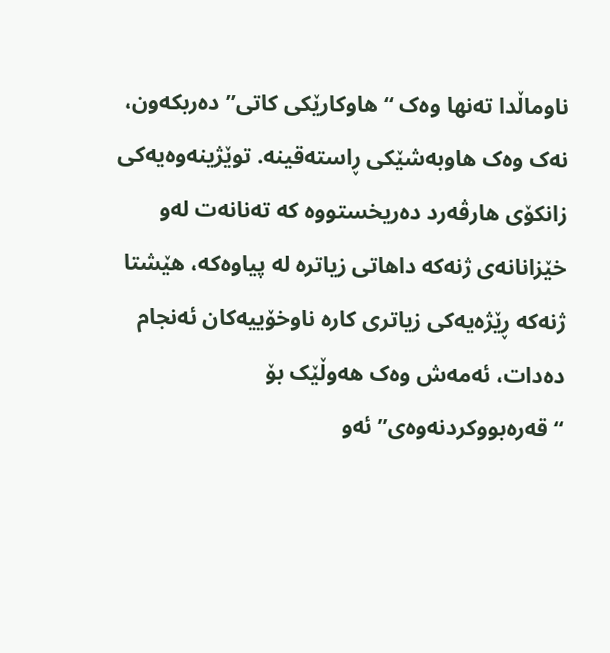ناوماڵدا تەنها وەک “هاوکارێکی کاتی” دەربکەون، نەک وەک هاوبەشێکی ڕاستەقینە. توێژینەوەیەکی زانکۆی هارڤەرد دەریخستووە کە تەنانەت لەو خێزانانەی ژنەکە داهاتی زیاترە لە پیاوەکە، هێشتا ژنەکە ڕێژەیەکی زیاتری کارە ناوخۆییەکان ئەنجام دەدات، ئەمەش وەک هەوڵێک بۆ “قەرەبووکردنەوەی” ئەو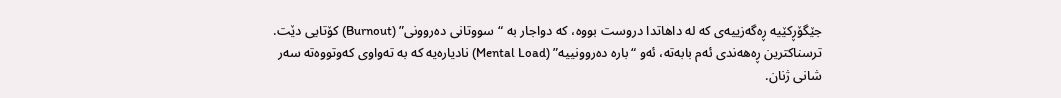جێگۆڕکێیە ڕەگەزییەی کە لە داهاتدا دروست بووە، کە دواجار بە “سووتانی دەروونی” (Burnout) کۆتایی دێت.
ترسناکترین ڕەهەندی ئەم بابەتە، ئەو “بارە دەروونییە” (Mental Load) نادیارەیە کە بە تەواوی کەوتووەتە سەر شانی ژنان.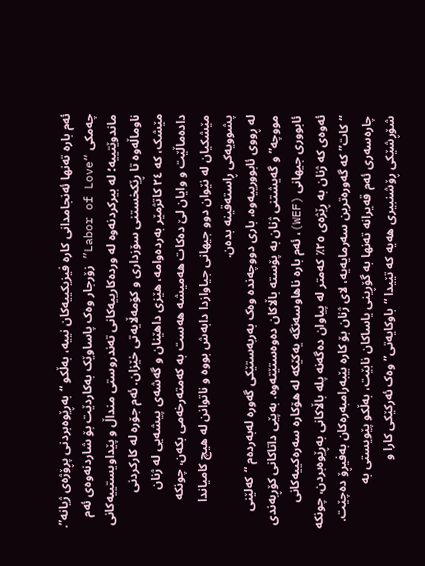ئەم بارە تەنها ئەنجامدانی کارە فیزیکییەکان نییە، بەڵکو “بەڕێوەبردنی پڕۆژەی ژیانە”. چەمکی “Labor of Love” زۆرجار وەک پاساوێک بەکاردێت بۆ شاردنەوەی ئەم ماندوێتییە؛ لە بیرکردنەوە لە وردەکارییەکانی تەندروستی منداڵ و پێداویستییەکانی ناوماڵەوە تا ڕێکخستنی سۆزداری و کۆمەڵایەتی خێزان. ئەم جۆرە لە کارکردنی مێشک، کە ٢٤ کاتژمێر بەردەوامە، هێزی داهێنان و گەشەی پیشەیی لە ژنان دادەماڵێت و وایان لێ دەکات هەمیشە هەست بە کەمتەرخەمی بکەن، چونکە مێشکیان لە نێوان دوو جیهانی جیاوازدا دابەش بووە و ناتوانن لە هیچ کامیاندا پشوویەکی ڕاستەقینە بدەن.
لە ڕووی ئابوورییەوە، باری دووچەندە وەک بەربەستێکی گەورە لەبەردەم “کەلێنی مووچە” و گەیشتنی ژنان بە پۆستە باڵاکان دەوەستێتەوە. بەپێی داتاکانی کۆڕبەندی ئابووری جیهانی (WEF)، ئەم بارە ناهاوسەنگە یەکێکە لە هۆکارە سەرەکییەکانی ئەوەی کە ژنان بە ڕێژەی ٢٥٪ کەمتر لە پیاوان دەگەنە پلە باڵاکانی بەڕێوەبردن، چونکە “کات” کە گەورەترین سەرمایەیە، لای ژنان بۆ کارە بێبەرامبەرەکان بەفیڕۆ دەچێت. چارەسەری ئەم قەیرانە تەنها بە گۆڕینی یاساکان نابێت، بەڵکو پێویستی بە شۆڕشێکی ڕۆشنبیری هەیە کە تێیدا “باوکایەتی” وەک ئەرکێکی کارا و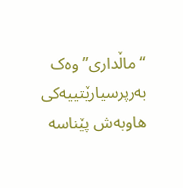“ماڵداری” وەک بەرپرسیارێتییەکی هاوبەش پێناسە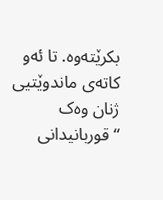بکرێتەوە. تا ئەو کاتەی ماندوێتیی ژنان وەک “قوربانیدانی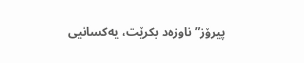پیرۆز” ناوزەد بکرێت، یەکسانیی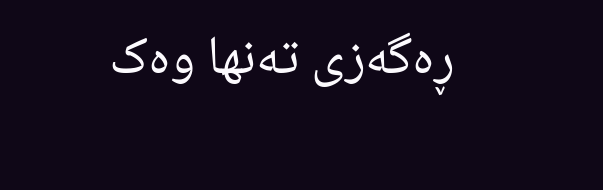ڕەگەزی تەنها وەک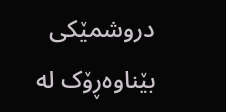دروشمێکی بێناوەڕۆک لە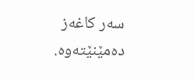سەر کاغەز دەمێنێتەوە.